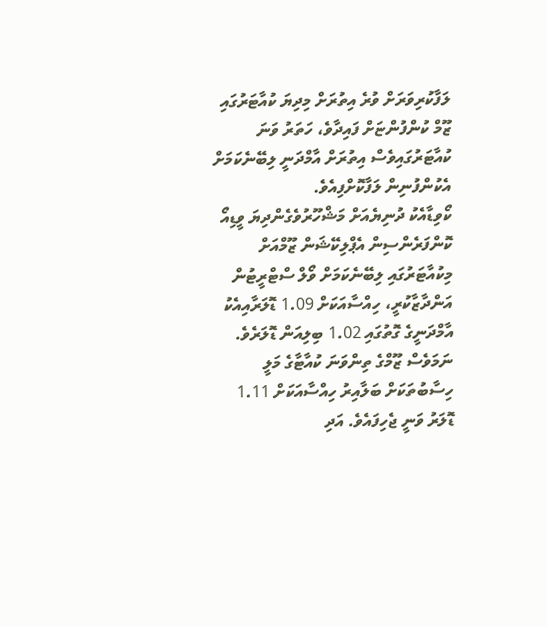ލަފާކުރިވަރަށް ވުރެ އިތުރަށް މިދިޔަ ކުއާޓަރުގައި ޒޫމް ކުންފުންޏަށް ފައިދާވެ، ހަތަރު ވަނަ ކުއާޓަރުގައިވެސް އިތުރަށް އާމްދަނީ ލިބޭނެކަމަށް އެކުންފުނިން ލަފާކޮށްފިއެވެ.
ކޯވިޑާއެކު ދުނިޔެއަށް މަޝްހޫރުވެގެންދިޔަ ވީޑިއޯ ކޮންފަރެންސިން އެޕްލިކޭޝަން ޒޫމްއަށް މިކުއާޓަރުގައި ލިބޭނެކަމަށް ވޯލް ސްޓްރީޓުން އަންދާޒާކުރީ، ހިއްސާއަކަށް 1.09 ޑޮލަރާއިއެކު އާމްދަނީގެ ގޮތުގައި 1.02 ބިލިއަން ޑޮލަރެވެ. ނަމަވެސް ޒޫމްގެ ތިންވަނަ ކުއާޓާގެ މަލީ ހިސާބުތަކަށް ބަލާއިރު ހިއްސާއަކަށް 1.11 ޑޮލަރު ވަނީ ޖެހިފައެވެ. އަދި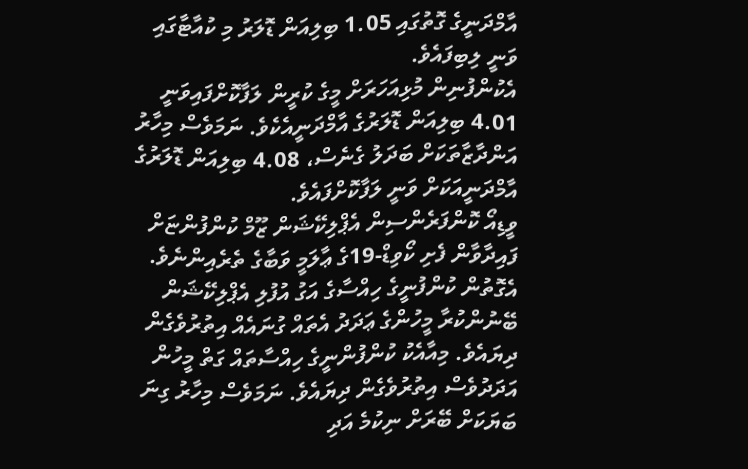އާމްދަނީގެ ގޮތުގައި 1.05 ބިލިއަން ޑޮލަރު މި ކުއާޓާގައި ވަނީ ލިބިފައެވެ.
އެކުންފުނިން މުޅިއަހަރަށް މީގެ ކުރީން ލަފާކޮށްފައިވަނީ 4.01 ބިލިއަން ޑޮލަރުގެ އާމްދަނީއެކެވެ. ނަމަވެސް މިހާރު އަންދާޒާތަކަށް ބަދަލު ގެނެސް، 4.08 ބިލިއަން ޑޮލަރުގެ އާމްދަނީއަކަށް ވަނީ ލަފާކޮށްފައެވެ.
ވީޑިއޯ ކޮންފަރެންސިން އެޕްލިކޭޝަން ޒޫމް ކުންފުންޏަށް ފައިދާވާން ފެށި ކޯވިޑް-19ގެ ޢާލަމީ ވަބާގެ ތެރެއިންނެވެ. އެގޮތުން ކުންފުނީގެ ހިއްސާގެ އަގު އުފުލި އެޕްލިކޭޝަން ބޭނުންކުރާ މީހުންގެ ޢަދަދު އެތައް ގުނައެއް އިތުރުވެގެން ދިޔައެވެ. މިއާއެކު ކުންފުންނީގެ ހިއްސާތައް ގަތް މީހުން އަދަދުވެސް އިތުރުވެގެން ދިޔައެވެ. ނަމަވެސް މިހާރު ގިނަ ބަޔަކަށް ބޭރަށް ނިކުމެ އަދި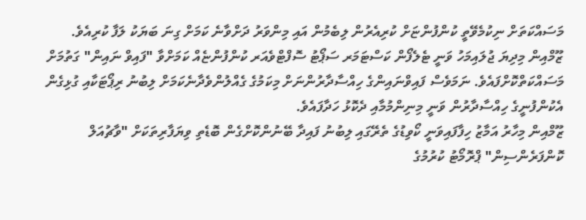މަސައްކަތަށް ނިކުމެވޭތީ ކުންފުންޏަށް ކުރިއެރުން ލިބެމުން އައި މިންވަރު ދަށްވާނެ ކަމަށް ގިނަ ބަޔަކު ލަފާ ކުރިއެވެ.
ޒޫމްއިން މިދިޔަ ޖުލައިމަހު ވަނީ ޓެލެފޯން ކަސްޓަމަރ ސަޕޯޓު ސޮފްޓްވެއަރ ކުންފުންޏެއް ކަމަށްވާ "ފައިވް ނައިން" ގަތުމަށް މަސައްކަތްކޮށްފައެވެ. ނަމަވެސް ފައިވްނައިންގެ ހިއްސާދާރުންނަށް މިކަމުގެ ގެއްލުންވެދާނެކަމަށް ލިބުނު ރިޕޯޓަކާއި ގުޅިގެން އެކުންފުނީގެ ހިއްސާދާރުން ވަނީ މިނިންމުމާއި ދެކޮޅު ހަދާފައެވެ.
ޒޫމްއިން މިހާރު އަމާޒު ހިފާފައިވަނީ ކޯވިޑުގެ ތެރޭގައި ލިބުނު ފައިދާ ބޭނުންކޮށްގެން ބޮޑެތި ވިޔަފާރިތަކަށް "ވާޗުއަލް ކޮންފަރެންސިން" ޕްރޮމޯޓު ކުރުމުގެ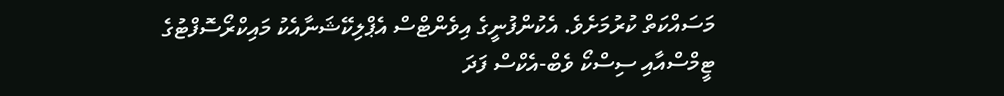މަސައްކަތް ކުރުމަށެވެ. އެކުންފުނީގެ އިވެންޓްސް އެޕްލިކޭޝަނާއެކު މައިކްރޯސޮފްޓުގެ ޓީމްސްއާއި ސިސްކޯ ވެބް-އެކްސް ފަދަ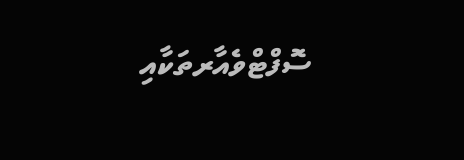ސޮފްޓްވެއާރތަކާއި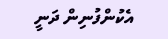އެކުންފުނިން ދަނީ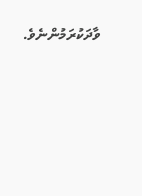ވާދަކުރަމުންނެވެ.